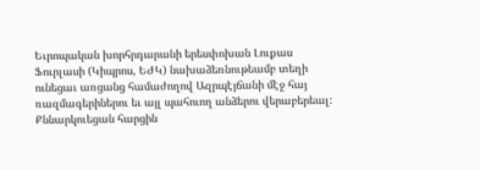Եւրոպական խորհրդարանի երեսփոխան Լուքաս Ֆուրլասի (Կիպրոս, ԵԺԿ) նախաձեռնութեամբ տեղի ունեցաւ առցանց համաժողով Ազրպէյճանի մէջ հայ ռազմագերիներու եւ այլ պահուող անձերու վերաբերեալ: Քննարկուեցան հարցին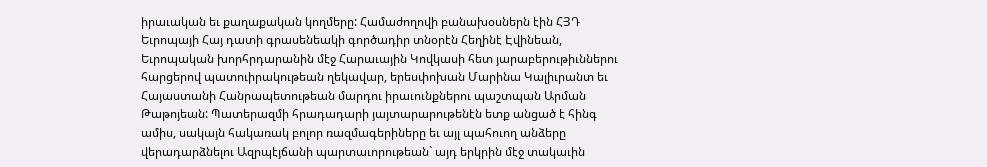իրաւական եւ քաղաքական կողմերը: Համաժողովի բանախօսներն էին ՀՅԴ Եւրոպայի Հայ դատի գրասենեակի գործադիր տնօրէն Հեղինէ Էվինեան, Եւրոպական խորհրդարանին մէջ Հարաւային Կովկասի հետ յարաբերութիւններու հարցերով պատուիրակութեան ղեկավար, երեսփոխան Մարինա Կալիւրանտ եւ Հայաստանի Հանրապետութեան մարդու իրաւունքներու պաշտպան Արման Թաթոյեան: Պատերազմի հրադադարի յայտարարութենէն ետք անցած է հինգ ամիս, սակայն հակառակ բոլոր ռազմագերիները եւ այլ պահուող անձերը վերադարձնելու Ազրպէյճանի պարտաւորութեան` այդ երկրին մէջ տակաւին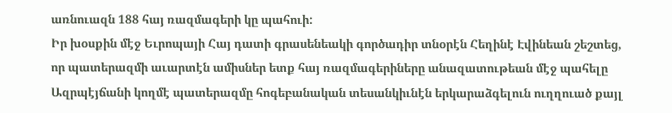առնուազն 188 հայ ռազմագերի կը պահուի:
Իր խօսքին մէջ Եւրոպայի Հայ դատի գրասենեակի գործադիր տնօրէն Հեղինէ Էվինեան շեշտեց, որ պատերազմի աւարտէն ամիսներ ետք հայ ռազմագերիները անազատութեան մէջ պահելը Ազրպէյճանի կողմէ պատերազմը հոգեբանական տեսանկիւնէն երկարաձգելուն ուղղուած քայլ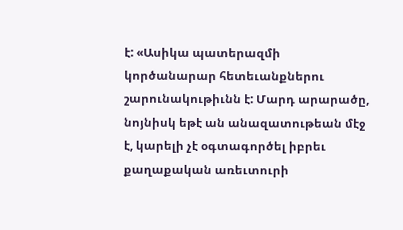է: «Ասիկա պատերազմի կործանարար հետեւանքներու շարունակութիւնն է: Մարդ արարածը, նոյնիսկ եթէ ան անազատութեան մէջ է, կարելի չէ օգտագործել իբրեւ քաղաքական առեւտուրի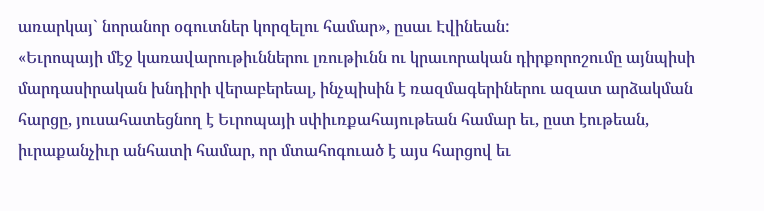առարկայ` նորանոր օգուտներ կորզելու համար», ըսաւ Էվինեան:
«Եւրոպայի մէջ կառավարութիւններու լռութիւնն ու կրաւորական դիրքորոշումը այնպիսի մարդասիրական խնդիրի վերաբերեալ, ինչպիսին է ռազմագերիներու ազատ արձակման հարցը, յուսահատեցնող է Եւրոպայի սփիւռքահայութեան համար եւ, ըստ էութեան, իւրաքանչիւր անհատի համար, որ մտահոգուած է այս հարցով եւ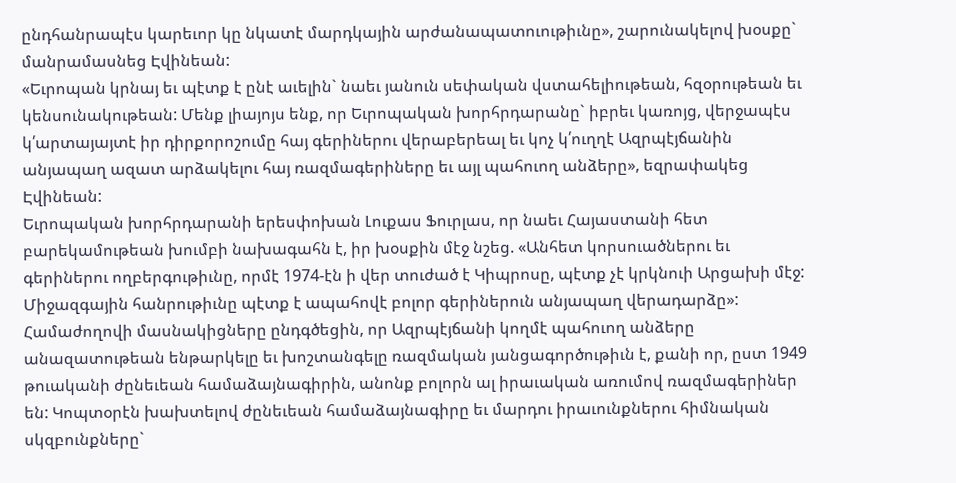ընդհանրապէս կարեւոր կը նկատէ մարդկային արժանապատուութիւնը», շարունակելով խօսքը` մանրամասնեց Էվինեան:
«Եւրոպան կրնայ եւ պէտք է ընէ աւելին` նաեւ յանուն սեփական վստահելիութեան, հզօրութեան եւ կենսունակութեան: Մենք լիայոյս ենք, որ Եւրոպական խորհրդարանը` իբրեւ կառոյց, վերջապէս կ՛արտայայտէ իր դիրքորոշումը հայ գերիներու վերաբերեալ եւ կոչ կ՛ուղղէ Ազրպէյճանին անյապաղ ազատ արձակելու հայ ռազմագերիները եւ այլ պահուող անձերը», եզրափակեց Էվինեան:
Եւրոպական խորհրդարանի երեսփոխան Լուքաս Ֆուրլաս, որ նաեւ Հայաստանի հետ բարեկամութեան խումբի նախագահն է, իր խօսքին մէջ նշեց. «Անհետ կորսուածներու եւ գերիներու ողբերգութիւնը, որմէ 1974-էն ի վեր տուժած է Կիպրոսը, պէտք չէ կրկնուի Արցախի մէջ: Միջազգային հանրութիւնը պէտք է ապահովէ բոլոր գերիներուն անյապաղ վերադարձը»:
Համաժողովի մասնակիցները ընդգծեցին, որ Ազրպէյճանի կողմէ պահուող անձերը անազատութեան ենթարկելը եւ խոշտանգելը ռազմական յանցագործութիւն է, քանի որ, ըստ 1949 թուականի ժընեւեան համաձայնագիրին, անոնք բոլորն ալ իրաւական առումով ռազմագերիներ են: Կոպտօրէն խախտելով ժընեւեան համաձայնագիրը եւ մարդու իրաւունքներու հիմնական սկզբունքները`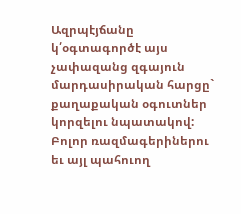Ազրպէյճանը կ՛օգտագործէ այս չափազանց զգայուն մարդասիրական հարցը` քաղաքական օգուտներ կորզելու նպատակով: Բոլոր ռազմագերիներու եւ այլ պահուող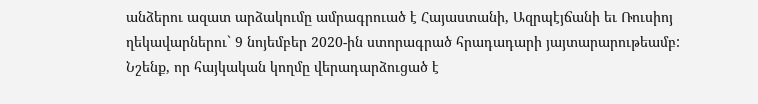անձերու ազատ արձակումը ամրագրուած է Հայաստանի, Ազրպէյճանի եւ Ռուսիոյ ղեկավարներու` 9 նոյեմբեր 2020-ին ստորագրած հրադադարի յայտարարութեամբ: Նշենք, որ հայկական կողմը վերադարձուցած է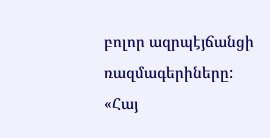բոլոր ազրպէյճանցի ռազմագերիները:
«Հայ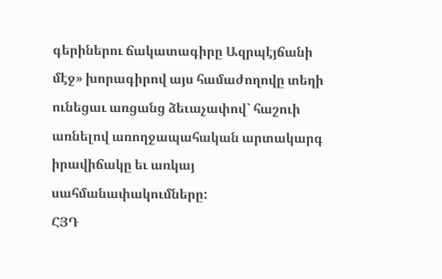գերիներու ճակատագիրը Ազրպէյճանի մէջ» խորագիրով այս համաժողովը տեղի ունեցաւ առցանց ձեւաչափով` հաշուի առնելով առողջապահական արտակարգ իրավիճակը եւ առկայ սահմանափակումները:
ՀՅԴ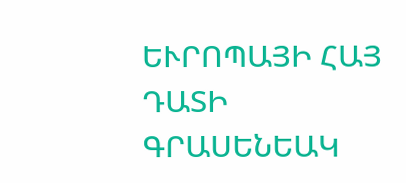ԵՒՐՈՊԱՅԻ ՀԱՅ ԴԱՏԻ ԳՐԱՍԵՆԵԱԿ